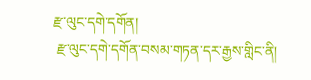རྫ་ལུང་དགེ་དགོན།
 རྫ་ལུང་དགེ་དགོན་བསམ་གཏན་དར་རྒྱས་གླིང་ནི།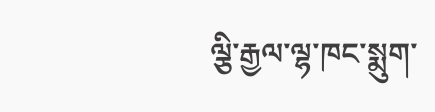ལྕི་རྒྱལ་ལྷ་ཁང་སྨུག་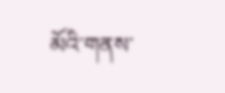མོའི་གནས་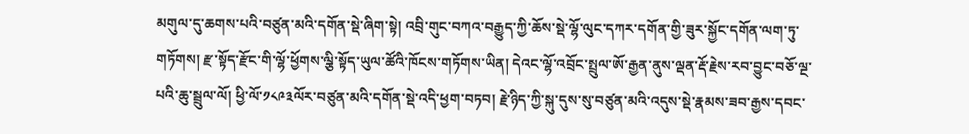མགུལ་དུ་ཆགས་པའི་བཙུན་མའི་དགོན་སྡེ་ཞིག་སྟེ། འབྲི་གུང་བཀའ་བརྒྱུད་ཀྱི་ཆོས་སྡེ་ལྷོ་ལུང་དཀར་དགོན་གྱི་ཟུར་སྐྱོང་དགོན་ལག་ཏུ་གཏོགས། རྫ་སྟོད་རྫོང་གི་ལྷོ་ཕྱོགས་ལྕི་སྟོད་ཡུལ་ཚོའི་ཁོངས་གཏོགས་ཡིན། དེའང་ལྷོ་འབྲོང་སྤྲུལ་ཨོ་རྒྱན་ནུས་ལྡན་རྡོ་རྗེས་རབ་བྱུང་བཅོ་ལྔ་པའི་ཆུ་སྦྲུལ་ལོ། ཕྱི་ལོ་༡༨༩༣ལོར་བཙུན་མའི་དགོན་སྡེ་འདི་ཕྱག་བཏབ། རྗེ་ཉིད་ཀྱི་སྐུ་དུས་སུ་བཙུན་མའི་འདུས་སྡེ་རྣམས་ཟབ་རྒྱས་དབང་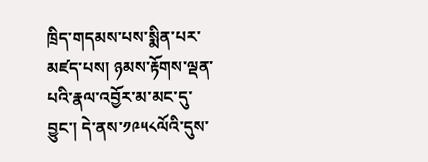ཁྲིད་གདམས་པས་སྨིན་པར་མཛད་པས། ཉམས་རྟོགས་ལྡན་པའི་རྣལ་འབྱོར་མ་མང་དུ་བྱུང་། དེ་ནས་༡༩༥༨ལོའི་དུས་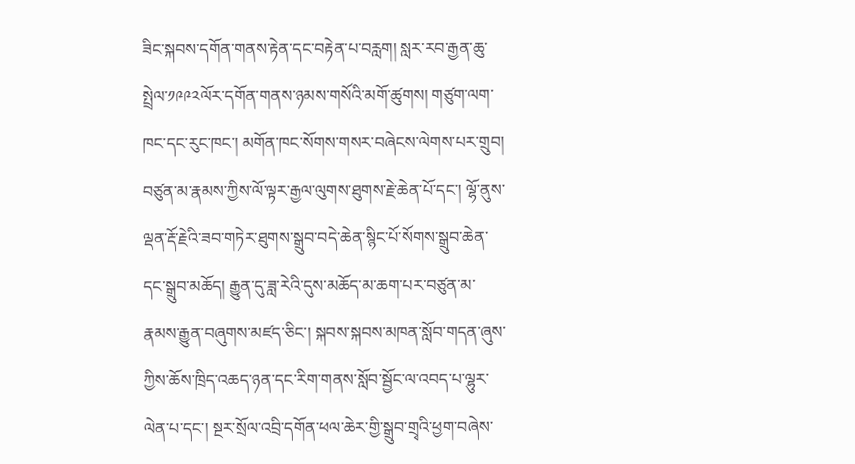ཟིང་སྐབས་དགོན་གནས་རྟེན་དང་བརྟེན་པ་བརླག། སླར་རབ་རྒྱན་ཆུ་སྤྲེལ་༡༩༩༢ལོར་དགོན་གནས་ཉམས་གསོའི་མགོ་ཚུགས། གཙུག་ལག་ཁང་དང་རུང་ཁང་། མགོན་ཁང་སོགས་གསར་བཞེངས་ལེགས་པར་གྲུབ། བཙུན་མ་རྣམས་ཀྱིས་ལོ་ལྟར་རྒྱལ་ལུགས་ཐུགས་རྗེ་ཆེན་པོ་དང་། ལྷོ་ནུས་ལྡན་རྡོ་རྗེའི་ཟབ་གཏེར་ཐུགས་སྒྲུབ་བདེ་ཆེན་སྙིང་པོ་སོགས་སྒྲུབ་ཆེན་དང་སྒྲུབ་མཆོད། རྒྱུན་དུ་ཟླ་རེའི་དུས་མཆོད་མ་ཆག་པར་བཙུན་མ་རྣམས་རྒྱུན་བཞུགས་མཛད་ཅིང་། སྐབས་སྐབས་མཁན་སློབ་གདན་ཞུས་ཀྱིས་ཆོས་ཁྲིད་འཆད་ཉན་དང་རིག་གནས་སློབ་སྦྱོང་ལ་འབད་པ་ལྷུར་ལེན་པ་དང་། སྔར་སྲོལ་འབྲི་དགོན་ཕལ་ཆེར་གྱི་སྒྲུབ་གྲྭའི་ཕྱག་བཞེས་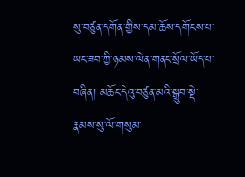སུ་བཙུན་དགོན་གྱིས་དམ་ཆོས་དགོངས་པ་ཡང་ཟབ་ཀྱི་ཉམས་ལེན་གནང་སྲོལ་ཡོད་པ་བཞིན། མཆོང་དེའུ་བཙུན་མའི་སྒྲུབ་སྡེ་རྣམས་སུ་ལོ་གསུམ་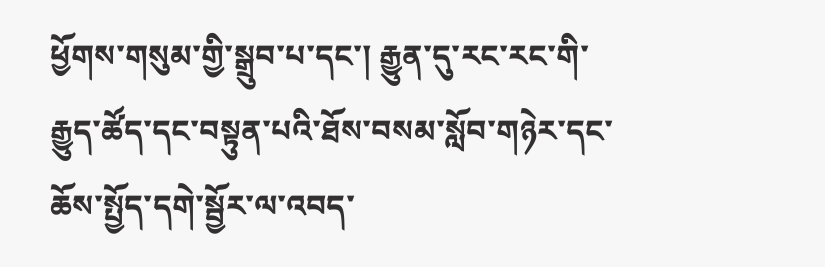ཕྱོགས་གསུམ་གྱི་སྒྲུབ་པ་དང་། རྒྱུན་དུ་རང་རང་གི་རྒྱུད་ཚོད་དང་བསྟུན་པའི་ཐོས་བསམ་སློབ་གཉེར་དང་ཆོས་སྤྱོད་དགེ་སྦྱོར་ལ་འབད་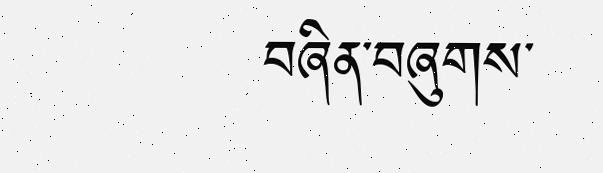བཞིན་བཞུགས་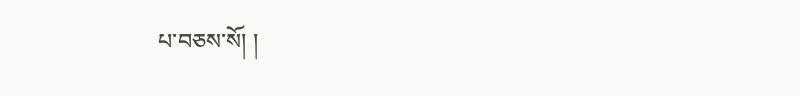པ་བཅས་སོ། །